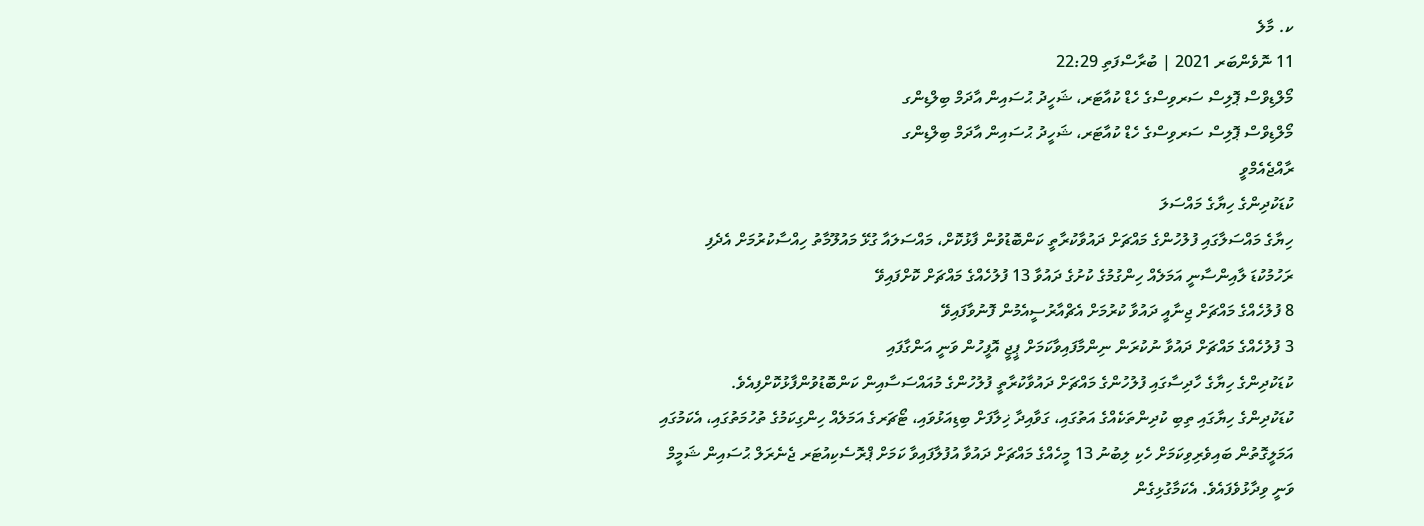ކ. މާލެ
11 ނޮވެންބަރ 2021 | ބުރާސްފަތި 22:29
މޯލްޑިވްސް ޕޮލިސް ސަރވިސްގެ ހެޑް ކުއާޓަރ، ޝަހީދު ޙުސައިން އާދަމް ބިލްޑިންގ
މޯލްޑިވްސް ޕޮލިސް ސަރވިސްގެ ހެޑް ކުއާޓަރ، ޝަހީދު ޙުސައިން އާދަމް ބިލްޑިންގ
ރާއްޖެއެމްވީ
ކުޑަކުދިންގެ ހިޔާގެ މައްސަލަ
ހިޔާގެ މައްސަލާގައި ފުލުހުންގެ މައްޗަށް ދައުވާކުރާތީ ކަންބޮޑުވުން ފާޅުކޮށް، މައްސަލައާ ގުޅޭ މައުލޫމާތު ހިއްސާކުރުމަށް އެދެފި
ރަހުމުކުޑަ ލާއިންސާނީ އަމަލެއް ހިންގުމުގެ ކުށުގެ ދައުވާ 13 ފުލުހެއްގެ މައްޗަށް ކޮށްފައިވޭ
8 ފުލުހެއްގެ މައްޗަށް ޖިނާއީ ދައުވާ ކުރުމަށް އެޗްއާރުސީއެމުން ފޮނުވާފައިވޭ
3 ފުލުހެއްގެ މައްޗަށް ދައުވާ ނުކުރަން ނިންމާފައިވާކަމަށް ޕީޖީ އޮފީހުން ވަނީ އަންގާފައި
ކުޑަކުދިންގެ ހިޔާގެ ހާދިސާގައި ފުލުހުންގެ މައްޗަށް ދައުވާކުރާތީ ފުލުހުންގެ މުއައްސަސާއިން ކަންބޮޑުވުންފާޅުކޮށްފިއެވެ.
ކުޑަކުދިންގެ ހިޔާގައި ތިބި ކުދިންތަކެއްގެ އަތުގައި، ގަވާއިދާ ޚިލާފަށް ބިޑިއަޅުވައި، ޓޯޗަރގެ އަމަލެއް ހިންގިކަމުގެ ތުހުމަތުގައި، އެކަމުގައި އަމަލީގޮތުން ބައިވެރިވިކަމަށް ހެކި ލިބުނު 13 މީހެއްގެ މައްޗަށް ދައުވާ އުފުލާފައިވާ ކަމަށް ޕްރޮސެކިއުޓަރ ޖެނެރަލް ޙުސައިން ޝަމީމް ވަނީ ވިދާޅުވެފައެވެ. އެކަމާގުޅިގެން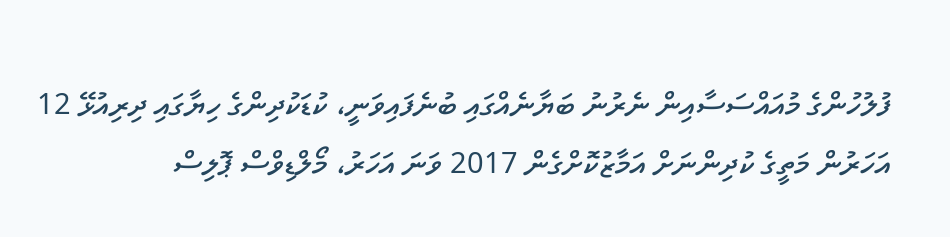ފުލުހުންގެ މުއައްސަސާއިން ނެރުނު ބަޔާނެއްގައި ބުނެފައިވަނީ، ކުޑަކުދިންގެ ހިޔާގައި ދިރިއުޅޭ 12 އަހަރުން މަތީގެ ކުދިންނަށް އަމާޒުކޮށްގެން 2017 ވަނަ އަހަރު، މޯލްޑިވްސް ޕޮލިސް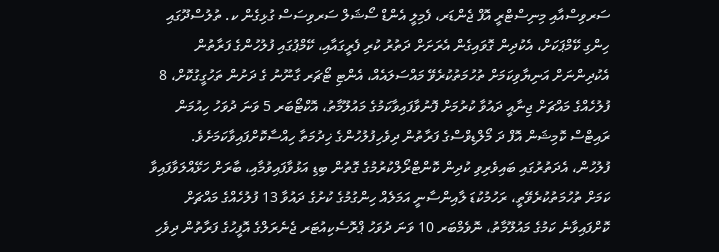ސަރވިސްއާއި މިނިސްޓްރީ އޮފް ޖެންޑަރ، ފެމިލީ އެންޑް ސޯޝަލް ސަރވިސަސް ގުޅިގެން ކ. ތުލުސްދޫގައި ހިންގި ކޭމްޕަކަށް، އެކުދިން ގޮވައިގެން އެރަށަށް ދަތުރު ކުރި ފެރީގައާއި، ކޭމްޕުގައި ފުލުހުންގެ ފަރާތުން އެކުދިންނަށް އަނިޔާވިކަމަށް ތުހުމަތުކުރެވޭ މައްސަލައެއް، އެންޓި ޓޯޗަރ ގާނޫނު ގެ ދަށުން ތަހުގީގުކޮށް، 8 ފުލުހެއްގެ މައްޗަށް ޖިނާއީ ދައުވާ ކުރުމަށް ފޮނުވާފައިވާކަމުގެ މައުލޫމާތު، އޮކްޓޯބަރ 5 ވަނަ ދުވަހު ހިއުމަން ރައިޓްސް ކޮމިޝަން އޮފް ދަ މޯލްޑިވްސްގެ ފަރާތުން ދިވެހިފުލުހުންގެ ޚިދުމަތާ ހިއްސާކޮށްފައިވާކަމަށެވެ.
ފުލުހުން، އެދަތުރުގައި ބައިވެރިވި ކުދިން ކޮންޓްރޯލްކުރުމުގެ ގޮތުން ބިޑި އަޅުވާފައިވުމާއި، ބާރަށް ހަޅޭއްލަވާފައިވާ ކަމަށް ތުހުމަތުކުރެވޭތީ، ރަހުމުކުޑަ ލާއިންސާނީ އަމަލެއް ހިންގުމުގެ ކުށުގެ ދައުވާ 13 ފުލުހެއްގެ މައްޗަށް ކޮށްފައިވާނެ ކަމުގެ މައުލޫމާތު، ނޮވެމްބަރ 10 ވަނަ ދުވަހު ޕްރޮސެކިއުޓަރ ޖެނެރަލްގެ އޮފީހުގެ ފަރާތުން ދިވެހި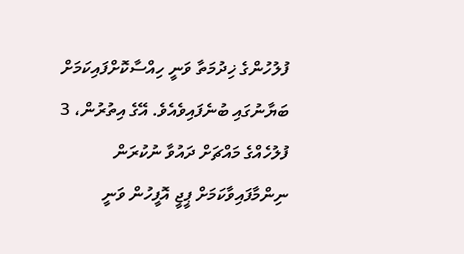ފުލުހުންގެ ޚިދުމަތާ ވަނީ ހިއްސާކޮށްފައިކަމަށް ބަޔާނުގައި ބުނެފައިވެއެވެ. އޭގެ އިތުރުން، 3 ފުލުހެއްގެ މައްޗަށް ދައުވާ ނުކުރަން ނިންމާފައިވާކަމަށް ޕީޖީ އޮފީހުން ވަނީ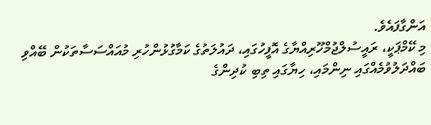އަންގާފައެވެ.
މި ކޭމްޕަކީ، ރައީސުލްޖުމްހޫރިއްޔާގެ އޮފީހުގައި، ދައުލަތުގެ ކަމާގުޅުންހުރި މުއައްސަސާތަކުން ބޭއްވި ބައްދަލުވުމެއްގައި ނިންމައި، ހިޔާގައި ތިބި ކުދިންގެ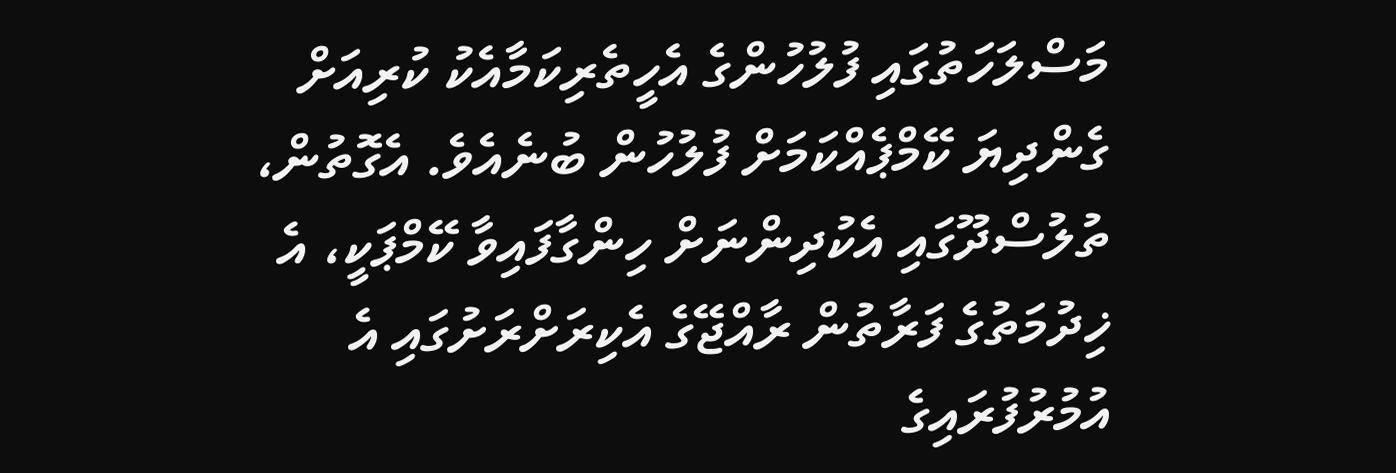މަސްލަހަތުގައި ފުލުހުންގެ އެހީތެރިކަމާއެކު ކުރިއަށް ގެންދިޔަ ކޭމްޕެއްކަމަށް ފުލުހުން ބުނެއެވެ. އެގޮތުން، ތުލުސްދޫގައި އެކުދިންނަށް ހިންގާފައިވާ ކޭމްޕަކީ، އެ ޚިދުމަތުގެ ފަރާތުން ރާއްޖޭގެ އެކިރަށްރަށުގައި އެ އުމުރުފުރައިގެ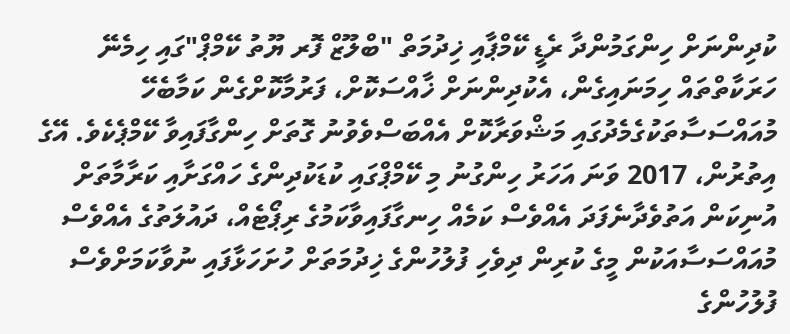ކުދިންނަށް ހިންގަމުންދާ ރެޑީ ކޭމްޕާއި ޚިދުމަތް "ބްލޫޒް ފޮރ ޔޫތު ކޭމްޕް"ގައި ހިމެނޭ ހަރަކާތްތައް ހިމަނައިގެން، އެކުދިންނަށް ޚާއްސަކޮށް، ފަރުމާކޮށްގެން ކަމާބެހޭ މުއައްސަސާތަކުގެމެދުގައި މަޝްވަރާކޮށް އެއްބަސްވެވުނު ގޮތަށް ހިންގާފައިވާ ކޭމްޕެކެވެ. އޭގެ އިތުރުން، 2017 ވަނަ އަހަރު ހިންގުނު މި ކޭމްޕްގައި ކުޑަކުދިންގެ ހައްގަށާއި ކަރާމާތަށް އުނިކަން އަތުވެދާނެފަދަ އެއްވެސް ކަމެއް ހިނގާފައިވާކަމުގެ ރިޕޯޓެއް، ދައުލަތުގެ އެއްވެސް މުއައްސަސާއަކުން މީގެ ކުރިން ދިވެހި ފުލުހުންގެ ޚިދުމަތަށް ހުށަހަޅާފައި ނުވާކަމަށްވެސް ފުލުހުންގެ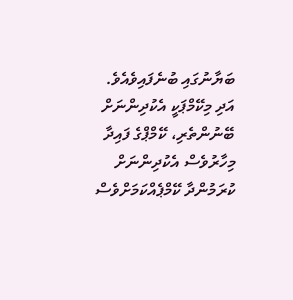ބަޔާނުގައި ބުނެފައިވެއެވެ.
އަދި މިކޭމްޕަކީ އެކުދިންނަށް ބޭނުންތެރި، ކޭމްޕްގެ ފައިދާ މިހާރުވެސް އެކުދިންނަށް ކުރަމުންދާ ކޭމްޕެއްކަމަށްވެސް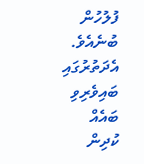ފުލުހުން ބުނެއެވެ. އެދަތުރުގައި ބައިވެރިވި ބައެއް ކުދިން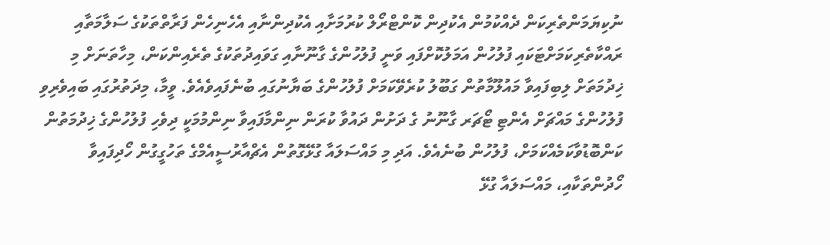ނުކިޔަމަންތެރިކަން ދެއްކުމުން އެކުދިން ކޮންޓްރޯލް ކުރުމަށާއި އެކުދިންނާއި އެހެނިހެން ފަރާތްތަކުގެ ސަލާމަތާއި ރައްކާތެރިކަމަށްޓަކައި ފުލުހުން އަމަލުކޮށްފައި ވަނީ ފުލުހުންގެ ގާނޫނާއި ގަވައިދުތަކުގެ ތެރެއިންކަން، މިހާތަނަށް މި ޚިދުމަތަށް ލިބިފައިވާ މައުލޫމާތުން ގަބޫލު ކުރެވޭކަމަށް ފުލުހުންގެ ބަޔާނުގައި ބުނެފައިވެއެވެ. ވީމާ، މިދަތުރުގައި ބައިވެރިވި ފުލުހުންގެ މައްޗަށް އެންޓި ޓޯޗަރ ގާނޫނު ގެ ދަށުން ދައުވާ ކުރަން ނިންމާފައިވާ ނިންމުމަކީ ދިވެހި ފުލުހުންގެ ޚިދުމަތުން ކަންބޮޑުވާކަމެއްކަމަށް، ފުލުހުން ބުނެއެވެ. އަދި މި މައްސަލައާ ގުޅޭގޮތުން އެޗްއާރުސީއެމްގެ ތަހުގީގުން ހޯދިފައިވާ ހޯދުންތަކާއި، މައްސަލައާ ގުޅޭ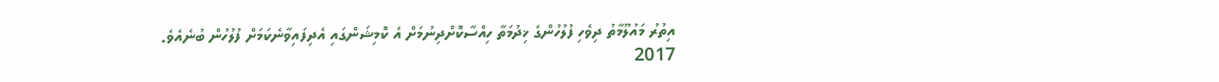އިތުރު މައުލޫމާތު ދިވެހި ފުލުހުންގެ ޚިދުމަތާ ހިއްސާކޮށްދިނުމަށް އެ ކޮމިޝަންގައި އެދިފައިވާނެކަމަށް ފުލުހުން ބުނެއެވެ.
2017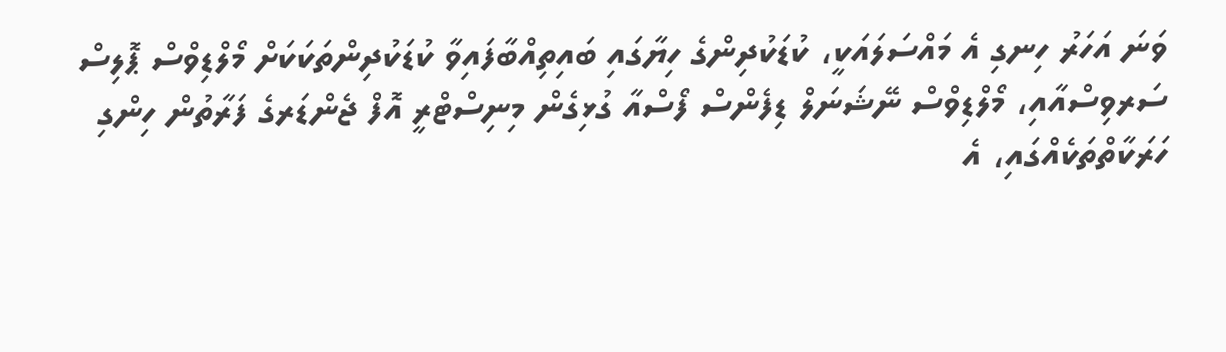ވަނަ އަހަރު ހިނގި އެ މައްސަލައަކީ، ކުޑަކުދިންގެ ހިޔާގައި ބައިތިއްބާފައިވާ ކުޑަކުދިންތަކަކަށް މޯލްޑިވްސް ޕޮލިސް ސަރވިސްއާއި، މޯލްޑިވްސް ނޭޝަނަލް ޑިފެންސް ފޯސްއާ ގުޅިގެން މިނިސްޓްރީ އޮފް ޖެންޑަރގެ ފަރާތުން ހިންގި ހަރަކާތްތަކެއްގައި، އެ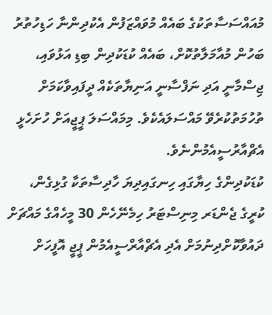މުއައްސަސާތަކުގެ ބައެއް މުވައްޒަފުން އެކުދިންނާ ހަޑިހުތުރު ބަހުން މުއާމަލާތުކޮށް، ބައެއް ކުޑަކުދިން ބިޑި އަޅުވައި، ޖިސްމާނީ އަދި ނަފްސާނީ އަނިޔާތަކެއް ދީފައިވާކަމަށް ތުހުމަތުކުރެވޭ މައްސަލައެކެވެ. މިމައްސަލަ ޕީޖީއަށް ހުށަހެޅީ އެޗްއާރުސީއެމުންނެވެ.
ކުޑަކުދިންގެ ހިޔާގައި ހިނގައިދިޔަ ހާދިސާތަކާ ގުޅިގެން، ކުރީގެ ޖެންޑަރ މިނިސްޓަރު ހިމެނޭހެން 30 މީހެއްގެ މައްޗަށް ދައުވާކޮށްދިނުމަށް އެދި އެޗްއާރްސީއެމުން ޕީޖީ އޮފީހަށް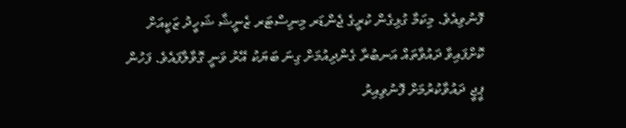ފޮނުވިއެވެ. މިކަމާ ގުޅިގެން ކުރީގެ ޖެންޑަރ މިނިސްޓަރ ޒެނީޝާ ޝަހީދު ޒަކީއަށް ކޮށްފައިވާ ދައުވާތައް އަނބުރާ ގެންދިއުމަށް ގިނަ ބަޔަކު އޭރު ވަނީ ގޮވާލާފައެވެ. ފަހުން ޕީޖީ ދައުވާކުރުމަށް ފޮނުވިއިރު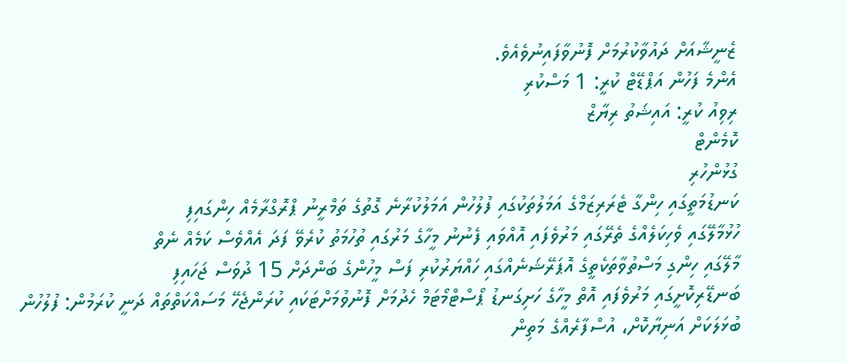ޒެނީޝާއަށް ދައުވާކުރުމަށް ފޮނުވާފައިނުވެއެވެ.
އެންމެ ފަހުން އަޕްޑޭޓް ކުރީ: 1 މަސްކުރި
ރިވިއު ކުރީ: އައިޝަތު ރިޔާޒް
ކޮމެންޓް
ގުޅުންހުރި
ކަނޑުމަތީގައި ހިންގާ ޓެރަރިޒަމްގެ އަމަލުތަކުގައި ފުލުހުން އަމަލުކުރާނެ ގޮތުގެ ތަމްރީނު ޕްރޮގްރާމެއް ހިންގައިފި
ހުޅުމާލޭގައި ވެހިކަލެއްގެ ތެރޭގައި މަރުވެފައި އޮއްވައި ފެނުނު މީހާގެ މަރުގައި ތުހުމަތު ކުރެވޭ ފަދަ އެއްވެސް ކަމެއް ނެތް
މާލޭގައި ހިންގި މަސްތުވާތަކެތީގެ އޮޕަރޭޝަނެއްގައި ހައްޔަރުކުރި ފަސް މީހުންގެ ބަންދަށް 15 ދުވަސް ޖަހައިފި
ބަނޑޭރިކޮށީގައި މަރުވެފައި އޮތް މީހާގެ ހަށިގަނޑު ޕޯސްޓްމޯޓަމް ހެދުމަށް ފޮނުވުމަށްޓަކައި ކުރަންޖެހޭ މަސައްކަތްތައް ދަނީ ކުރަމުން: ފުލުހުން
ބުޅަލަކަށް އަނިޔާކޮށް، އުސްފާރެއްގެ މަތިން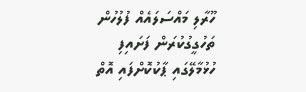ހޫރާލި މައްސަލައެއް ފުލުހުން ތަހުގީގުކުރަން ފަށައިފި
ހުޅުމާލޭގައި ޕާކުކޮށްފައި އޮތް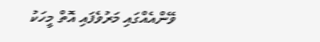ވޭންއެއްގައި މަރުވެފައި އޮތް މީހަކު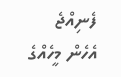ފެނިއްޖެ
އެހެން މީހެއްގެ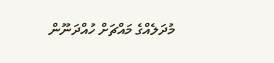މުދަލެއްގެ މައްޗަށް ހުއްދަނޫން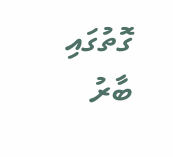ގޮތުގައި ބާރު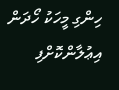ހިންގި މީހަކު ހޯދަން އިޢުލާންކޮށްފި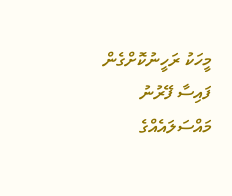މީހަކު ރަހީނުކޮށްގެން ފައިސާ ފޭރުނު މައްސަލައެއްގެ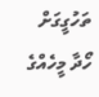ތަހުގީގަށް ހޯދާ މީހެއްގެ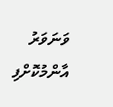ވަނަވަރު އާންމުކޮށްފި